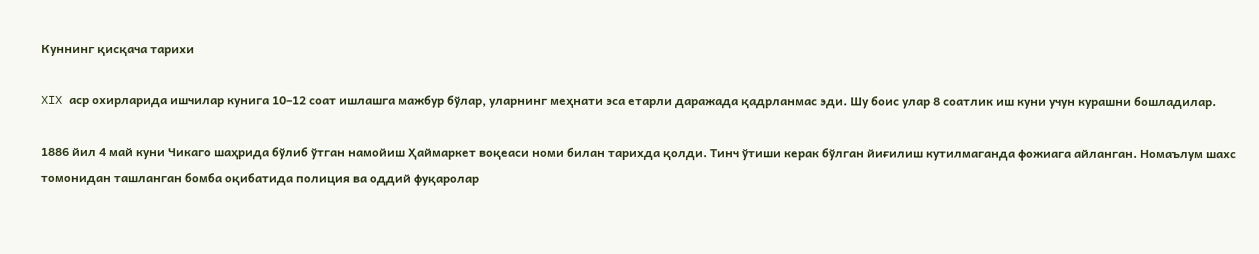Куннинг қисқача тарихи

XIX аср охирларида ишчилар кунига 10–12 соат ишлашга мажбур бўлар, уларнинг меҳнати эса етарли даражада қадрланмас эди. Шу боис улар 8 соатлик иш куни учун курашни бошладилар.

1886 йил 4 май куни Чикаго шаҳрида бўлиб ўтган намойиш Ҳаймаркет воқеаси номи билан тарихда қолди. Тинч ўтиши керак бўлган йиғилиш кутилмаганда фожиага айланган. Номаълум шахс томонидан ташланган бомба оқибатида полиция ва оддий фуқаролар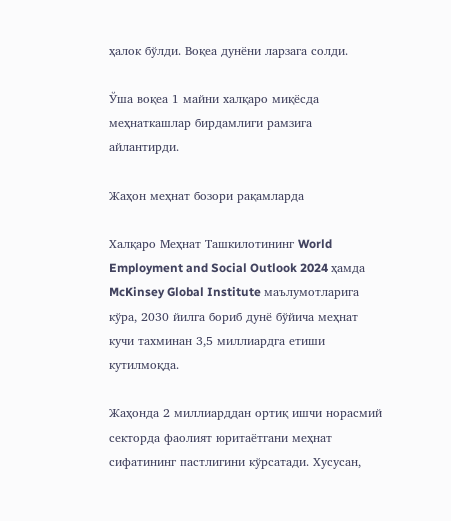ҳалок бўлди. Воқеа дунёни ларзага солди.

Ўша воқеа 1 майни халқаро миқёсда меҳнаткашлар бирдамлиги рамзига айлантирди.

Жаҳон меҳнат бозори рақамларда

Халқаро Меҳнат Ташкилотининг World Employment and Social Outlook 2024 ҳамда McKinsey Global Institute маълумотларига кўра, 2030 йилга бориб дунё бўйича меҳнат кучи тахминан 3,5 миллиардга етиши кутилмоқда.

Жаҳонда 2 миллиарддан ортиқ ишчи норасмий секторда фаолият юритаётгани меҳнат сифатининг пастлигини кўрсатади. Хусусан,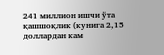241 миллион ишчи ўта қашшоқлик (кунига 2,15 доллардан кам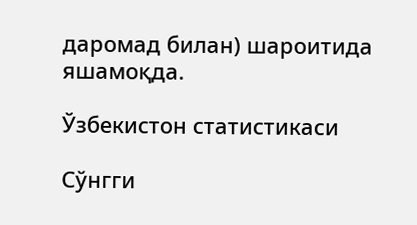даромад билан) шароитида яшамоқда.

Ўзбекистон статистикаси

Сўнгги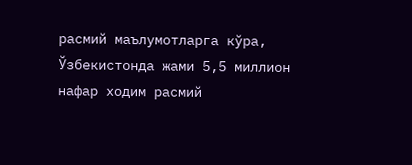расмий маълумотларга кўра, Ўзбекистонда жами 5,5 миллион нафар ходим расмий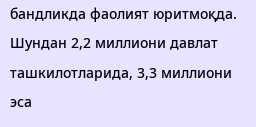бандликда фаолият юритмоқда. Шундан 2,2 миллиони давлат ташкилотларида, 3,3 миллиони эса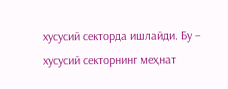хусусий секторда ишлайди. Бу – хусусий секторнинг меҳнат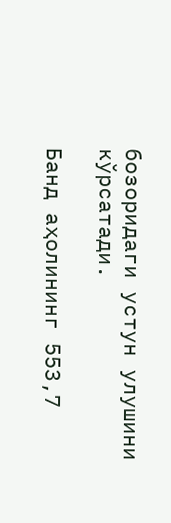бозоридаги устун улушини кўрсатади.

Банд аҳолининг 553,7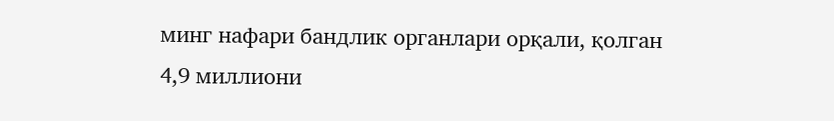минг нафари бандлик органлари орқали, қолган 4,9 миллиони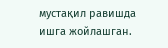мустақил равишда ишга жойлашган.